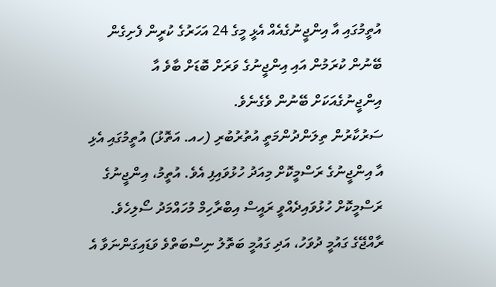އުތީމުގައި އާ އިންޖީނުގެއެއް އެޅީ މީގެ 24 އަހަރުގެ ކުރީން ފެށިގެން ބޭނުން ކުރަމުން އައި އިންޖީނުގެ ވަރަށް ބޮޑަށް ބާވެ އާ އިންޖީނުގެއަކަށް ބޭނުން ވެގެނެވެ.
ސަރުކާރުން ތިލަންދުންމަތީ އުތުރުބުރި (ހއ. އަތޮޅު) އުތީމުގައި އެޅި އާ އިންޖީނުގެ ރަސްމީކޮށް މިއަދު ހުޅުވައިފި އެވެ. އުތީމު، އިންޖީނުގެ ރަސްމީކޮށް ހުޅުވައިދެއްވީ ރައީސް އިބްރާހިމް މުހައްމަދު ސޯލިހެވެ.
ރާއްޖޭގެ ގައުމީ ދުވަހު، އަދި ގައުމީ ބަތޮލު ނިސްބަތްވެ ވަޑައިގަންނަވާ އެ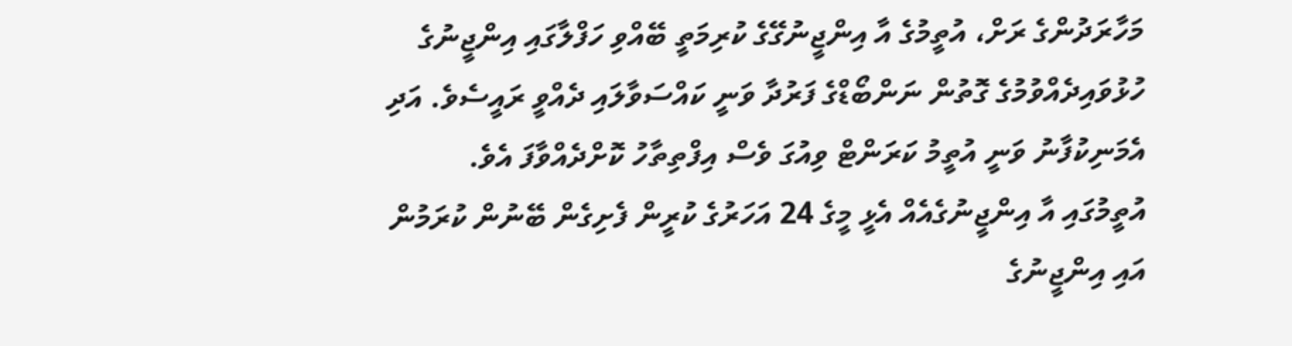މަހާރަދުންގެ ރަށް، އުތީމުގެ އާ އިންޖީނުގޭގެ ކުރިމަތީ ބޭއްވި ހަފްލާގައި އިންޖީނުގެ ހުޅުވައިދެއްވުމުގެ ގޮތުން ނަންބޯޑްގެ ފަރުދާ ވަނީ ކައްސަވާލައި ދެއްވީ ރައީސެވެ. އަދި އެމަނިކުފާނު ވަނީ އުތީމު ކަރަންޓް ވިއުގަ ވެސް އިފްތިތާހު ކޮށްދެއްވާފަ އެވެ.
އުތީމުގައި އާ އިންޖީނުގެއެއް އެޅީ މީގެ 24 އަހަރުގެ ކުރީން ފެށިގެން ބޭނުން ކުރަމުން އައި އިންޖީނުގެ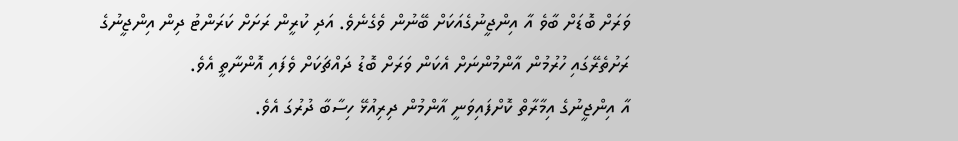ވަރަށް ބޮޑަށް ބާވެ އާ އިންޖީނުގެއަކަށް ބޭނުން ވެގެނެވެ. އަދި ކުރީން ރަށަށް ކަރަންޓު ދިން އިންޖީނުގެ ރަށުތެރޭގައި ހުރުމުން އާންމުންނަށް އެކަން ވަރަށް ބޮޑު ދައްޗަކަށް ވެފައި އޮންނާތީ އެވެ.
އާ އިންޖީނުގެ އިމާރާތް ކޮށްފައިވަނީ އާންމުން ދިރިއުޅޭ ހިސާބާ ދުރުގަ އެވެ.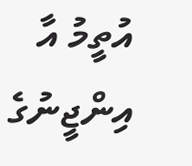އުތީމު އާ އިންޖީނުގެ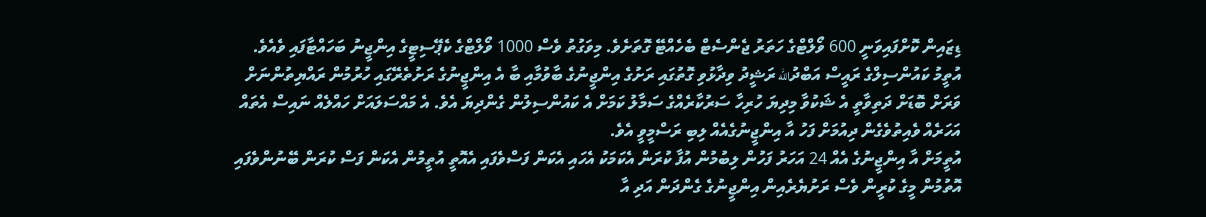ޑިޒައިން ކޮށްފައިވަނީ 600 ވޯލްޓްގެ ހަތަރު ޖެންސެޓް ބެހެއްޓޭ ގޮތަށެވެ. މިވަގުތު ވެސް 1000 ވޯލްޓްގެ ކެޕޭސިޓީގެ އިންޖީނު ބަހައްޓާފައި ވެއެވެ.
އުތީމު ކައުންސިލްގެ ރައީސް އަބްދުالله ރަޝީދު ވިދާޅުވި ގޮތުގައި ރަށުގެ އިންޖީނުގެ ބާވުމާއި ބާ އެ އިންޖީނުގެ ރަށުތެރޭގައި ހުރުމުން ރައްޔިތުންނަށް ވަރަށް ބޮޑަށް ދަތިވާތީ އެ ޝަކުވާ މިދިޔަ ހުރިހާ ސަރުކާރެއްގެ ސަމާލު ކަމަށް އެ ކައުންސިލުން ގެންދިޔަ އެވެ. އެ މައްސަލައަށް ހައްލެއް ނައިސް އެތައް އަހަރެއް ވެއިތުވެގެން ދިއުމަށް ފަހު އާ އިންޖީނުގެއެއް ލިބި ރަސްމީވީ އެވެ.
އުތީމަށް އާ އިންޖީނުގެ އެއް 24 އަހަރު ފަހުން ލިބުމުން އުފާ ކުރަން އެކަމަކު އެހައި އެކަން ފަސްވެފައި އެއޮތީ އުތީމުން އެކަން ފަސް ކުރަން ބޭނުންވެފައި އޮތުމުން މީގެ ކުރީން ވެސް ރަށުޔެރެއިން އިންޖީނުގެ ގެންދަން އަދި އާ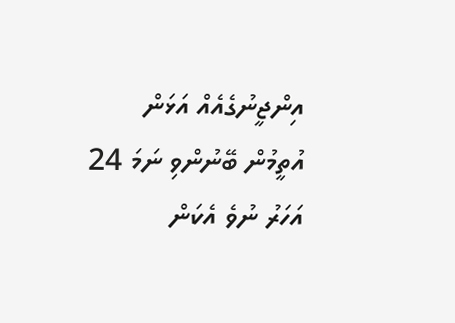އިންޖީނުގެއެއް އަޅަން އުތީމުން ބޭނުންވި ނަމަ 24 އަހަރު ނުވެ އެކަން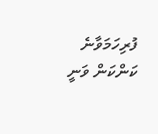ފުރިހަމަވާނެ ކަންކަން ވަނީ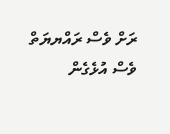ރަށް ވެސް ރައްޔޔަތް ވެސް އުޅެގެން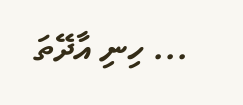... ހިނި އާދޭތަ